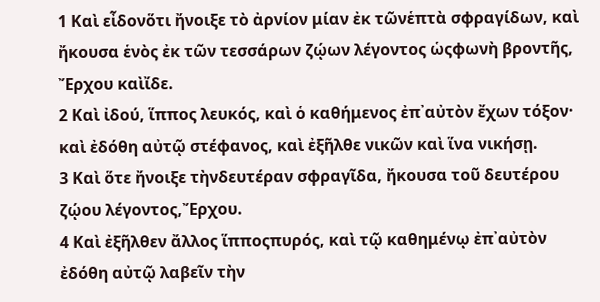1 Καὶ εἶδονὅτι ἤνοιξε τὸ ἀρνίον μίαν ἐκ τῶνἑπτὰ σφραγίδων, καὶ ἤκουσα ἑνὸς ἐκ τῶν τεσσάρων ζῴων λέγοντος ὡςφωνὴ βροντῆς, Ἔρχου καὶἴδε.
2 Καὶ ἰδού, ἵππος λευκός, καὶ ὁ καθήμενος ἐπ᾽αὐτὸν ἔχων τόξον· καὶ ἐδόθη αὐτῷ στέφανος, καὶ ἐξῆλθε νικῶν καὶ ἵνα νικήσῃ.
3 Καὶ ὅτε ἤνοιξε τὴνδευτέραν σφραγῖδα, ἤκουσα τοῦ δευτέρου ζῴου λέγοντος,Ἔρχου.
4 Καὶ ἐξῆλθεν ἄλλος ἵπποςπυρός, καὶ τῷ καθημένῳ ἐπ᾽αὐτὸν ἐδόθη αὐτῷ λαβεῖν τὴν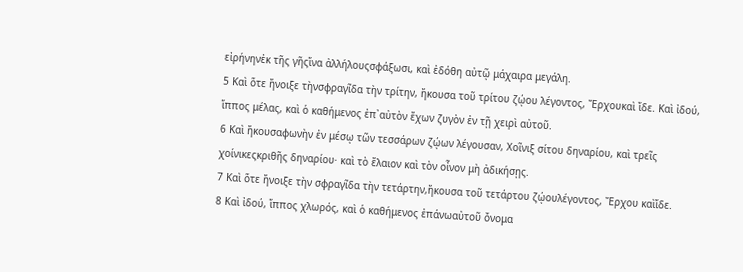εἰρήνηνἐκ τῆς γῆςἵνα ἀλλήλουςσφάξωσι, καὶ ἐδόθη αὐτῷ μάχαιρα μεγάλη.
5 Καὶ ὅτε ἤνοιξε τὴνσφραγῖδα τὴν τρίτην, ἤκουσα τοῦ τρίτου ζῴου λέγοντος, Ἔρχουκαὶ ἴδε. Καὶ ἰδού, ἵππος μέλας, καὶ ὁ καθήμενος ἐπ᾽αὐτὸν ἔχων ζυγὸν ἐν τῇ χειρὶ αὐτοῦ.
6 Καὶ ἤκουσαφωνὴν ἐν μέσῳ τῶν τεσσάρων ζῴων λέγουσαν, Χοῖνιξ σίτου δηναρίου, καὶ τρεῖς χοίνικεςκριθῆς δηναρίου· καὶ τὸ ἔλαιον καὶ τὸν οἶνον μὴ ἀδικήσῃς.
7 Καὶ ὅτε ἤνοιξε τὴν σφραγῖδα τὴν τετάρτην,ἤκουσα τοῦ τετάρτου ζῴουλέγοντος, Ἔρχου καὶἴδε.
8 Καὶ ἰδού, ἵππος χλωρός, καὶ ὁ καθήμενος ἐπάνωαὐτοῦ ὄνομα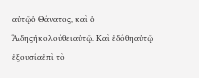αὐτῷὁ Θάνατος, καὶ ὁ ᾍδηςἠκολούθειαὐτῷ. Καὶ ἐδόθηαὐτῷ ἐξουσίαἐπὶ τὸ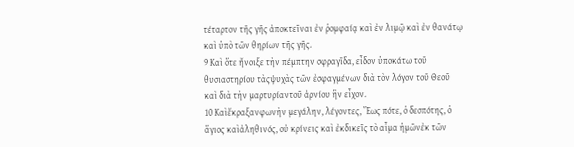τέταρτον τῆς γῆς ἀποκτεῖναι ἐν ῥομφαίᾳ καὶ ἐν λιμῷ καὶ ἐν θανάτῳ καὶ ὑπὸ τῶν θηρίων τῆς γῆς.
9 Καὶ ὅτε ἤνοιξε τὴν πέμπτην σφραγῖδα, εἶδον ὑποκάτω τοῦ θυσιαστηρίου τὰςψυχὰς τῶν ἐσφαγμένων διὰ τὸν λόγον τοῦ Θεοῦ καὶ διὰ τὴν μαρτυρίαντοῦ ἀρνίου ἣν εἶχον.
10 Καὶἔκραξανφωνὴν μεγάλην, λέγοντες, Ἕως πότε, ὁ δεσπότης, ὁ ἅγιος καὶἀληθινός, οὐ κρίνεις καὶ ἐκδικεῖς τὸ αἷμα ἡμῶνἐκ τῶν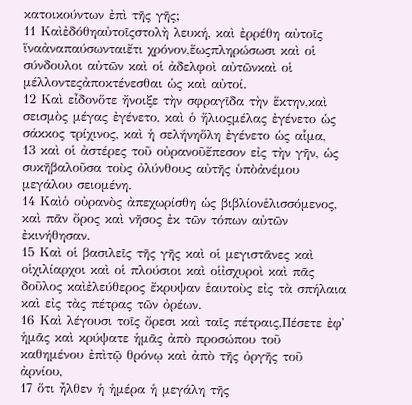κατοικούντων ἐπὶ τῆς γῆς;
11 Καὶἐδόθηαὐτοῖςστολὴ λευκή, καὶ ἐρρέθη αὐτοῖς ἵναἀναπαύσωνταιἔτι χρόνον,ἕωςπληρώσωσι καὶ οἱ σύνδουλοι αὐτῶν καὶ οἱ ἀδελφοὶ αὐτῶνκαὶ οἱ μέλλοντεςἀποκτένεσθαι ὡς καὶ αὐτοί.
12 Καὶ εἶδονὅτε ἤνοιξε τὴν σφραγῖδα τὴν ἕκτην,καὶ σεισμὸς μέγας ἐγένετο, καὶ ὁ ἥλιοςμέλας ἐγένετο ὡς σάκκος τρίχινος, καὶ ἡ σελήνηὅλη ἐγένετο ὡς αἷμα,
13 καὶ οἱ ἀστέρες τοῦ οὐρανοῦἔπεσον εἰς τὴν γῆν, ὡς συκῆβαλοῦσα τοὺς ὀλύνθους αὐτῆς ὑπὸἀνέμου μεγάλου σειομένη.
14 Καὶὁ οὐρανὸς ἀπεχωρίσθη ὡς βιβλίονἑλισσόμενος, καὶ πᾶν ὄρος καὶ νῆσος ἐκ τῶν τόπων αὐτῶν ἐκινήθησαν.
15 Καὶ οἱ βασιλεῖς τῆς γῆς καὶ οἱ μεγιστᾶνες καὶ οἱχιλίαρχοι καὶ οἱ πλούσιοι καὶ οἱἰσχυροὶ καὶ πᾶς δοῦλος καὶἐλεύθερος ἔκρυψαν ἑαυτοὺς εἰς τὰ σπήλαια καὶ εἰς τὰς πέτρας τῶν ὀρέων.
16 Καὶ λέγουσι τοῖς ὄρεσι καὶ ταῖς πέτραις,Πέσετε ἐφ᾽ ἡμᾶς καὶ κρύψατε ἡμᾶς ἀπὸ προσώπου τοῦ καθημένου ἐπὶτῷ θρόνῳ καὶ ἀπὸ τῆς ὀργῆς τοῦ ἀρνίου,
17 ὅτι ἦλθεν ἡ ἡμέρα ἡ μεγάλη τῆς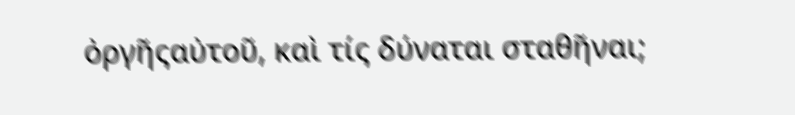ὀργῆςαὐτοῦ, καὶ τίς δύναται σταθῆναι;